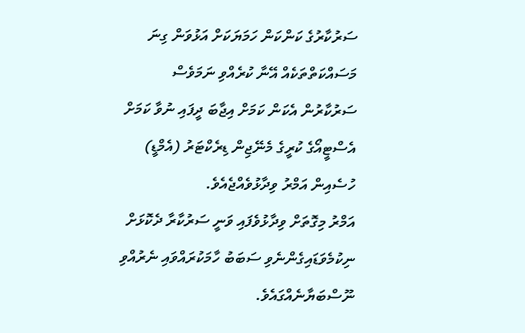ސަރުކާރުގެ ކަންކަން ހަމަޔަކަށް އަޅުވަން ގިނަ މަސައްކަތްތަކެއް އޭނާ ކުރެއްވި ނަމަވެސް ސަރުކާރުން އެކަން ކަމަށް އިޖާބަ ދީފައި ނުވާ ކަމަށް އެސްޓީއޯގެ ކުރީގެ މެނޭޖިން ޑިރެކްޓަރު (އެމްޑީ) ހުސެއިން އަމްރު ވިދާޅުވެއްޖެއެވެ.
އަމްރު މިގޮތަށް ވިދާޅުވެފައި ވަނީ ސަރުކާރާ ދެކޮޅަށް ނިކުމެވަޑައިގެންނެވި ސަބަބު ހާމަކުރައްވައި ނެރުއްވި ނޫސްބަޔާނެއްގައެވެ.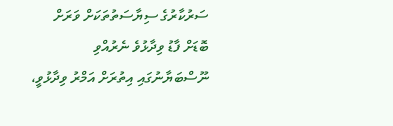ސަރުކާރުގެ ސިޔާސަތުތަކަށް ވަރަށް ބޮޑަށް ފާޑު ވިދާޅުވެ ނެރުއްވި ނޫސްބަޔާނުގައި އިތުރަށް އަމްރު ވިދާޅުވީ،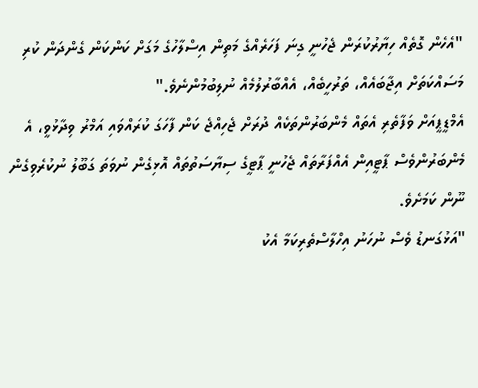"އެހެން ގޮތެއް ހިޔާރުކުރަން ޖެހުނީ ގިނަ ފަހަރެއްގެ މަތިން އިސްލާހުގެ މަގަށް ކަންކަން ގެންދަން ކުރި މަސައްކަތަށް އިޖާބައެއް، ތަރުހީބެއް، އެއްބާރުލުމެއް ނުލިބުމުންނެވެ."
އެމްޑީޕީއަށް ވަފާތެރި އެތައް މެންބަރުންތަކެއް ދުރަށް ޖެހިއްޖެ ކަން ފާހަގަ ކުރައްވައި އަމްރު ވިދާޅުވީ، އެ މެންބަރުންވެސް ޕާޓީއިން އެއްފަރާތައް ޖެހުނީ ޕާޓީގެ ސިޔާސަތުތައް އޮޅިގެން ނުވަތަ ގަބޫލު ނުކުރެވިގެން ނޫން ކަމަށެވެ.
"އަޅުގަނޑު ވެސް ނުހަނު އިހްލާސްތެރިކަމާ އެކު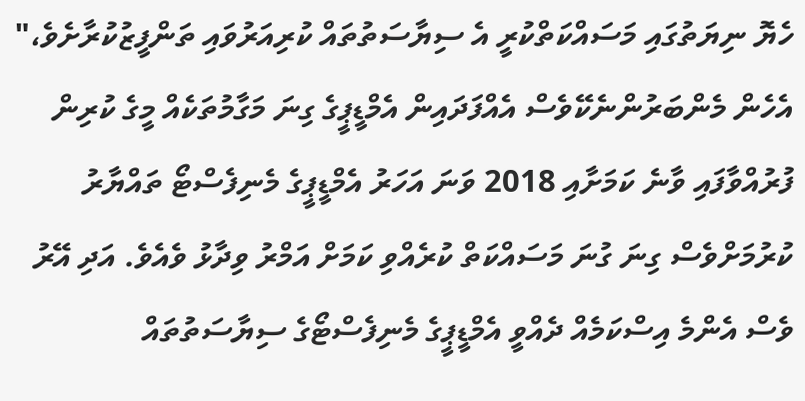ހެޔޮ ނިޔަތުގައި މަސައްކަތްކުރީ އެ ސިޔާސަތުތައް ކުރިއަރުވައި ތަންފީޒުކުރާށެވެ،"
އެހެން މެންބަރުންނެކޭވެސް އެއްފަދައިން އެމްޑީޕީގެ ގިނަ މަގާމުތަކެއް މީގެ ކުރިން ފުރުއްވާފައި ވާނެ ކަމަށާއި 2018 ވަނަ އަހަރު އެމްޑީޕީގެ މެނިފެސްޓޯ ތައްޔާރު ކުރުމަށްވެސް ގިނަ ގުނަ މަސައްކަތް ކުރެއްވި ކަމަށް އަމްރު ވިދާޅު ވެއެވެ. އަދި އޭރު ވެސް އެންމެ އިސްކަމެއް ދެއްވީ އެމްޑީޕީގެ މެނިފެސްޓޯގެ ސިޔާސަތުތައް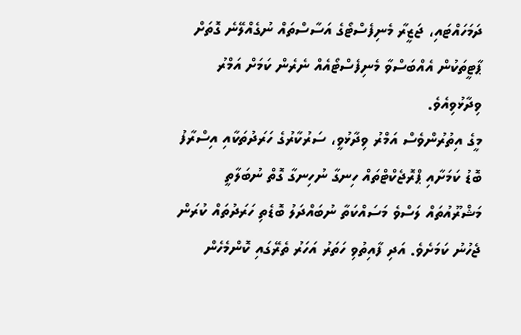ދަމަހައްޓައި، ޖަޒީރާ މެނިފެސްޓޯގެ އަސާސްތައް ނުގެއްލޭނެ ގޮތަށް ޕާޓީތަކުން އެއްބަސްވާ މެނިފެސްޓޯއެއް ނެރެން ކަމަށް އަމްރު ވިދާޅުވިއެވެ.
މީގެ އިތުރުންވެސް އަމްރު ވިދާޅުވީ، ސަރުކާރުގެ ހަރަދުތަކާއި އިސްރާފު ބޮޑު ކަމަށާއި ޕްރޮޖެކްޓްތައް ހިނގާ ނުހިނގާ ގޮތް ނުބަލާތީ މަޝްރޫއުތައް ލަސްވެ މަސައްކަތާ ނުބައްދަލު ބޮޑެތި ހަރަދުތައް ކުރަން ޖެހުނު ކަމަށެވެ. އަދި ފާއިތުވި ހަތަރު އަހަރު ތެރޭގައި ކޮންމެހެން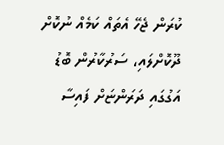ކުރަން ޖެހޭ އެތައް ކަމެއް ނުކޮށް ދޫކޮށްލައި، ސަރުކާރުން ބޮޑު އަގުގައި ދަރަންޏަށް ފައިސާ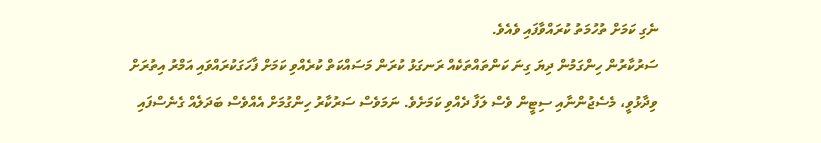ނެގި ކަމަށް ތުހުމަތު ކުރައްވާފައި ވެއެވެ.
ސަރުކާރުން ހިންގަމުން ދިޔަ ގިނަ ކަންތައްތަކެއް ރަނގަޅު ކުރަން މަސައްކަތް ކުރެއްވި ކަމަށް ފާހަގަކުރައްވައި އަމްރު އިތުރަށް ވިދާޅުވީ، މެސެޖުންނާއި ސިޓީން ވެސް ލަފާ ދެއްވި ކަމަށެވެ. ނަމަވެސް ސަރުކާރު ހިންގުމަށް އެއްވެސް ބަދަލެއް ގެނެސްފައި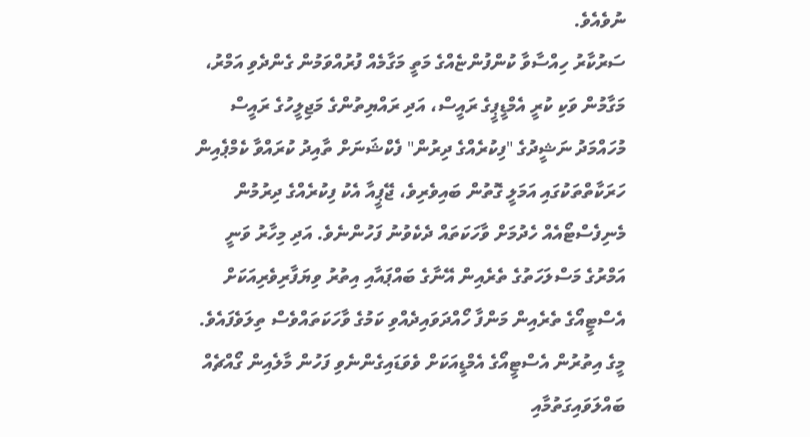ނުވެއެވެ.
ސަރުކާރު ހިއްސާވާ ކުންފުންޏެއްގެ މަތީ މަގާމެއް ފުރުއްވަމުން ގެންދެވި އަމްރު، މަގާމުން ވަކި ކުރީ އެމްޑީޕީގެ ރައީސް، އަދި ރައްޔިތުންގެ މަޖިލީހުގެ ރައީސް މުހައްމަދު ނަޝީދުގެ "ފިކުރެއްގެ ދިރުން" ފެކްޝަނަށް ތާއިދު ކުރައްވާ ކެމްޕެއިން ހަރަކާތްތަކުގައި އަމަލީ ގޮތުން ބައިވެރިވެ، ޖޭޕީއާ އެކު ފިކުރެއްގެ ދިރުމުން މެނިފެސްޓޯއެއް ހެދުމަށް ވާހަކަތައް ދެކެވުނު ފަހުންނެވެ. އަދި މިހާރު ވަނީ އަމްރުގެ މަސްލަހަތުގެ ތެރެއިން އޭނާގެ ބައްޕައާއި އިތުރު ވިޔަފާރިވެރިއަކަށް އެސްޓީއޯގެ ތެރެއިން މަންފާ ހޯއްދަވައިދެއްވި ކަމުގެ ވާހަކަތައްވެސް ތިލަވެފައެވެ. މީގެ އިތުރުން އެސްޓީއޯގެ އެމްޑީއަކަށް ވެވަޑައިގެންނެވި ފަހުން މާލެއިން ގޯއްޗެއް ބައްލަވައިގަތުމާއި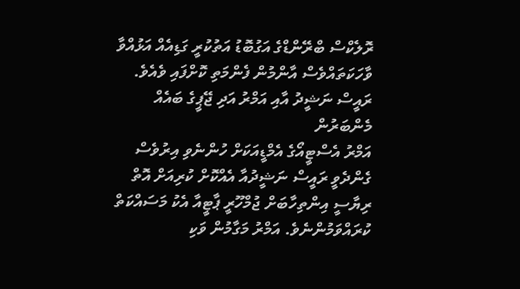ރޮލެކްސް ބްރޭންޑްގެ އަގުބޮޑު އަތުކުރީ ގަޑިއެއް އަޅުއްވާ ވާހަކަތައްވެސް އާންމުން ފެންމަތި ކޮށްފައި ވެއެވެ.
ރައީސް ނަޝީދު އާއި އަމްރު އަދި ޖޭޕީގެ ބައެއް މެންބަރުން
އަމްރު އެސްޓީއޯގެ އެމްޑީއަކަށް ހުންނެވި އިރުވެސް ގެންދެވީ ރައީސް ނަޝީދުއާ އެއްކޮށް ކުރިއަށް އޮތް ރިޔާސީ އިންތިހާބަށް ޖުމްހޫރީ ޕާޓީއާ އެކު މަސައްކަތް ކުރައްވަމުންނެވެ. އަމްރު މަގާމުން ވަކި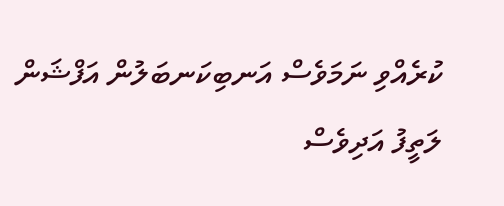ކުރެއްވި ނަމަވެސް އަނބިކަނބަލުން އަފްޝަން ލަތީފު އަދިވެސް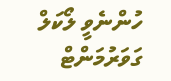ހުންނެވީ ލޯކަލް ގަވަރުމަންޓް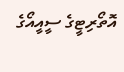އޮތޯރިޓީގެ ސީއީއޯގެ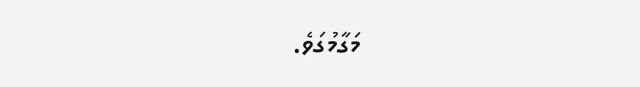މަގާމުގަވެ.